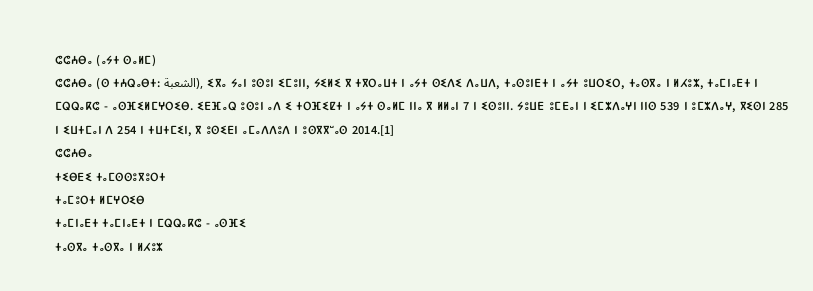ⵛⵛⵄⴱⴰ (ⴰⵢⵜ ⵙⴰⵍⵎ)
ⵛⵛⵄⴱⴰ (ⵙ ⵜⵄⵕⴰⴱⵜ: الشعبة), ⵉⴳⴰ ⵢⴰⵏ ⵓⵙⵓⵏ ⵉⵎⵓⵏⵏ, ⵢⵉⵍⵉ ⴳ ⵜⴳⵔⴰⵡⵜ ⵏ ⴰⵢⵜ ⵙⵉⴷⵉ ⴷⴰⵡⴷ, ⵜⴰⵙⵓⵏⴹⵜ ⵏ ⴰⵢⵜ ⵓⵡⵔⵉⵔ, ⵜⴰⵙⴳⴰ ⵏ ⵍⵃⵓⵣ, ⵜⴰⵎⵏⴰⴹⵜ ⵏ ⵎⵕⵕⴰⴽⵛ - ⴰⵙⴼⵉⵍⵎⵖⵔⵉⴱ. ⵉⴹⴼⴰⵕ ⵓⵙⵓⵏ ⴰⴷ ⵉ ⵜⵔⴼⵉⵇⵜ ⵏ ⴰⵢⵜ ⵙⴰⵍⵎ ⵏⵏⴰ ⴳ ⵍⵍⴰⵏ 7 ⵏ ⵉⵙⵓⵏⵏ. ⵢⵓⵡⴹ ⵓⵎⴹⴰⵏ ⵏ ⵉⵎⵣⴷⴰⵖⵏ ⵏⵏⵙ 539 ⵏ ⵓⵎⵣⴷⴰⵖ, ⴳⵉⵙⵏ 285 ⵏ ⵉⵡⵜⵎⴰⵏ ⴷ 254 ⵏ ⵜⵡⵜⵎⵉⵏ, ⴳ ⵓⵙⵉⴹⵏ ⴰⵎⴰⴷⴷⵓⴷ ⵏ ⵓⵙⴳⴳⵯⴰⵙ 2014.[1]
ⵛⵛⵄⴱⴰ
ⵜⵉⴱⴹⵉ ⵜⴰⵎⵙⵙⵓⴳⵓⵔⵜ
ⵜⴰⵎⵓⵔⵜ ⵍⵎⵖⵔⵉⴱ
ⵜⴰⵎⵏⴰⴹⵜ ⵜⴰⵎⵏⴰⴹⵜ ⵏ ⵎⵕⵕⴰⴽⵛ - ⴰⵙⴼⵉ
ⵜⴰⵙⴳⴰ ⵜⴰⵙⴳⴰ ⵏ ⵍⵃⵓⵣ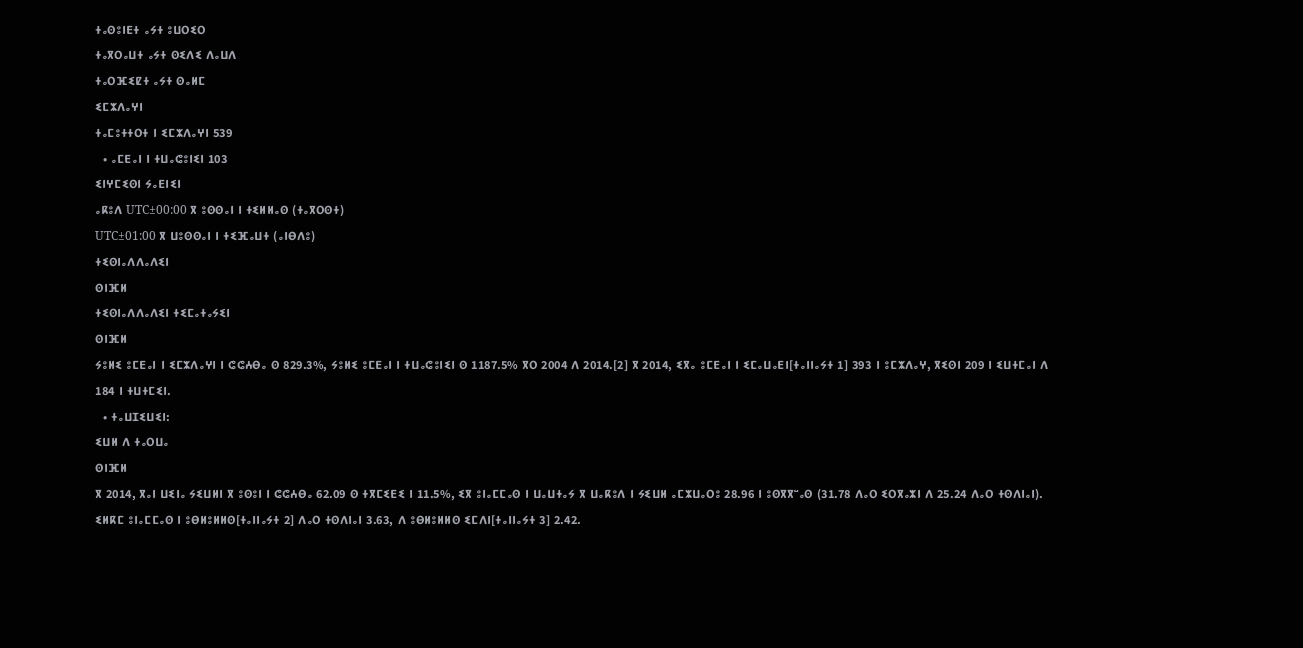ⵜⴰⵙⵓⵏⴹⵜ ⴰⵢⵜ ⵓⵡⵔⵉⵔ
ⵜⴰⴳⵔⴰⵡⵜ ⴰⵢⵜ ⵙⵉⴷⵉ ⴷⴰⵡⴷ
ⵜⴰⵔⴼⵉⵇⵜ ⴰⵢⵜ ⵙⴰⵍⵎ
ⵉⵎⵣⴷⴰⵖⵏ
ⵜⴰⵎⵓⵜⵜⵔⵜ ⵏ ⵉⵎⵣⴷⴰⵖⵏ 539
  • ⴰⵎⴹⴰⵏ ⵏ ⵜⵡⴰⵛⵓⵏⵉⵏ 103
ⵉⵏⵖⵎⵉⵙⵏ ⵢⴰⴹⵏⵉⵏ
ⴰⴽⵓⴷ UTC±00:00 ⴳ ⵓⵙⵙⴰⵏ ⵏ ⵜⵉⵍⵍⴰⵙ (ⵜⴰⴳⵔⵙⵜ)
UTC±01:00 ⴳ ⵡⵓⵙⵙⴰⵏ ⵏ ⵜⵉⴼⴰⵡⵜ (ⴰⵏⴱⴷⵓ)
ⵜⵉⵙⵏⴰⴷⴷⴰⴷⵉⵏ
ⵙⵏⴼⵍ
ⵜⵉⵙⵏⴰⴷⴷⴰⴷⵉⵏ ⵜⵉⵎⴰⵜⴰⵢⵉⵏ
ⵙⵏⴼⵍ
ⵢⵓⵍⵉ ⵓⵎⴹⴰⵏ ⵏ ⵉⵎⵣⴷⴰⵖⵏ ⵏ ⵛⵛⵄⴱⴰ ⵙ 829.3%, ⵢⵓⵍⵉ ⵓⵎⴹⴰⵏ ⵏ ⵜⵡⴰⵛⵓⵏⵉⵏ ⵙ 1187.5% ⴳⵔ 2004 ⴷ 2014.[2] ⴳ 2014, ⵉⴳⴰ ⵓⵎⴹⴰⵏ ⵏ ⵉⵎⴰⵡⴰⴹⵏ[ⵜⴰⵏⵏⴰⵢⵜ 1] 393 ⵏ ⵓⵎⵣⴷⴰⵖ, ⴳⵉⵙⵏ 209 ⵏ ⵉⵡⵜⵎⴰⵏ ⴷ 184 ⵏ ⵜⵡⵜⵎⵉⵏ.
  • ⵜⴰⵡⵊⵉⵡⵉⵏ:
ⵉⵡⵍ ⴷ ⵜⴰⵔⵡⴰ
ⵙⵏⴼⵍ
ⴳ 2014, ⴳⴰⵏ ⵡⵉⵏⴰ ⵢⵉⵡⵍⵏ ⴳ ⵓⵙⵓⵏ ⵏ ⵛⵛⵄⴱⴰ 62.09 ⵙ ⵜⴳⵎⵉⴹⵉ ⵏ 11.5%, ⵉⴳ ⵓⵏⴰⵎⵎⴰⵙ ⵏ ⵡⴰⵡⵜⴰⵢ ⴳ ⵡⴰⴽⵓⴷ ⵏ ⵢⵉⵡⵍ ⴰⵎⵣⵡⴰⵔⵓ 28.96 ⵏ ⵓⵙⴳⴳⵯⴰⵙ (31.78 ⴷⴰⵔ ⵉⵔⴳⴰⵣⵏ ⴷ 25.24 ⴷⴰⵔ ⵜⵙⴷⵏⴰⵏ). ⵉⵍⴽⵎ ⵓⵏⴰⵎⵎⴰⵙ ⵏ ⵓⴱⵍⵓⵍⵍⵙ[ⵜⴰⵏⵏⴰⵢⵜ 2] ⴷⴰⵔ ⵜⵙⴷⵏⴰⵏ 3.63, ⴷ ⵓⴱⵍⵓⵍⵍⵙ ⵉⵎⴷⵏ[ⵜⴰⵏⵏⴰⵢⵜ 3] 2.42.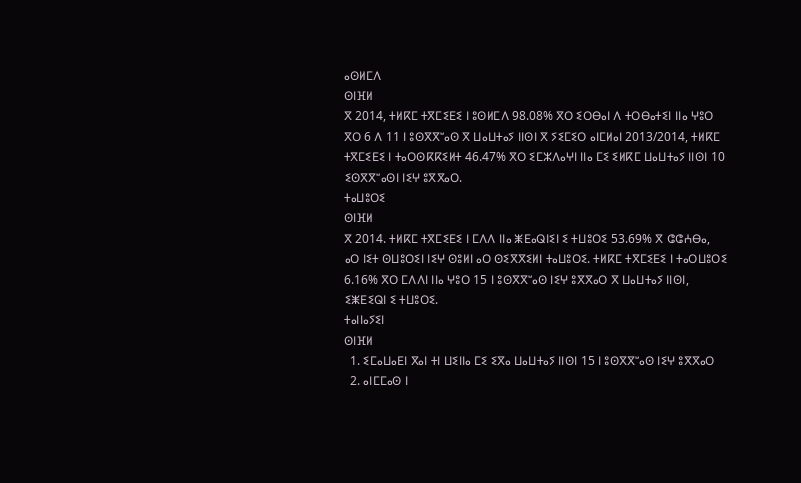ⴰⵙⵍⵎⴷ
ⵙⵏⴼⵍ
ⴳ 2014, ⵜⵍⴽⵎ ⵜⴳⵎⵉⴹⵉ ⵏ ⵓⵙⵍⵎⴷ 98.08% ⴳⵔ ⵉⵔⴱⴰⵏ ⴷ ⵜⵔⴱⴰⵜⵉⵏ ⵏⵏⴰ ⵖⵓⵔ ⴳⵔ 6 ⴷ 11 ⵏ ⵓⵙⴳⴳⵯⴰⵙ ⴳ ⵡⴰⵡⵜⴰⵢ ⵏⵏⵙⵏ ⴳ ⵢⵉⵎⵉⵔ ⴰⵏⵎⵍⴰⵏ 2013/2014, ⵜⵍⴽⵎ ⵜⴳⵎⵉⴹⵉ ⵏ ⵜⴰⵔⵙⴽⴽⵉⵍⵜ 46.47% ⴳⵔ ⵉⵎⵣⴷⴰⵖⵏ ⵏⵏⴰ ⵎⵉ ⵉⵍⴽⵎ ⵡⴰⵡⵜⴰⵢ ⵏⵏⵙⵏ 10 ⵉⵙⴳⴳⵯⴰⵙⵏ ⵏⵉⵖ ⵓⴳⴳⴰⵔ.
ⵜⴰⵡⵓⵔⵉ
ⵙⵏⴼⵍ
ⴳ 2014. ⵜⵍⴽⵎ ⵜⴳⵎⵉⴹⵉ ⵏ ⵎⴷⴷ ⵏⵏⴰ ⵥⴹⴰⵕⵏⵉⵏ ⵉ ⵜⵡⵓⵔⵉ 53.69% ⴳ ⵛⵛⵄⴱⴰ, ⴰⵔ ⵏⵉⵜ ⵙⵡⵓⵔⵉⵏ ⵏⵉⵖ ⵙⵓⵍⵏ ⴰⵔ ⵙⵉⴳⴳⵉⵍⵏ ⵜⴰⵡⵓⵔⵉ. ⵜⵍⴽⵎ ⵜⴳⵎⵉⴹⵉ ⵏ ⵜⴰⵔⵡⵓⵔⵉ 6.16% ⴳⵔ ⵎⴷⴷⵏ ⵏⵏⴰ ⵖⵓⵔ 15 ⵏ ⵓⵙⴳⴳⵯⴰⵙ ⵏⵉⵖ ⵓⴳⴳⴰⵔ ⴳ ⵡⴰⵡⵜⴰⵢ ⵏⵏⵙⵏ, ⵉⵥⴹⵉⵕⵏ ⵉ ⵜⵡⵓⵔⵉ.
ⵜⴰⵏⵏⴰⵢⵉⵏ
ⵙⵏⴼⵍ
  1. ⵉⵎⴰⵡⴰⴹⵏ ⴳⴰⵏ ⵜⵏ ⵡⵉⵏⵏⴰ ⵎⵉ ⵉⴳⴰ ⵡⴰⵡⵜⴰⵢ ⵏⵏⵙⵏ 15 ⵏ ⵓⵙⴳⴳⵯⴰⵙ ⵏⵉⵖ ⵓⴳⴳⴰⵔ
  2. ⴰⵏⵎⵎⴰⵙ ⵏ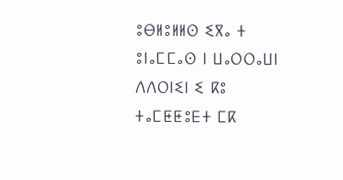ⵓⴱⵍⵓⵍⵍⵙ ⵉⴳⴰ ⵜ ⵓⵏⴰⵎⵎⴰⵙ ⵏ ⵡⴰⵔⵔⴰⵡⵏ ⴷⴷⵔⵏⵉⵏ ⵉ ⴽⵓ ⵜⴰⵎⵟⵟⵓⴹⵜ ⵎⴽ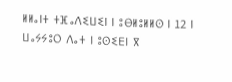ⵍⵍⴰⵏⵜ ⵜⴼⴰⴷⵉⵡⵉⵏ ⵏ ⵓⴱⵍⵓⵍⵍⵙ ⵏ 12 ⵏ ⵡⴰⵢⵢⵓⵔ ⴷⴰⵜ ⵏ ⵓⵙⵉⴹⵏ ⴳ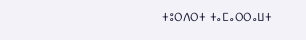ⵜⵓⵔⴷⵔⵜ ⵜⴰⵎⴰⵔⵔⴰⵡⵜ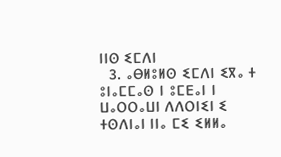ⵏⵏⵙ ⵉⵎⴷⵏ
  3. ⴰⴱⵍⵓⵍⵙ ⵉⵎⴷⵏ ⵉⴳⴰ ⵜ ⵓⵏⴰⵎⵎⴰⵙ ⵏ ⵓⵎⴹⴰⵏ ⵏ ⵡⴰⵔⵔⴰⵡⵏ ⴷⴷⵔⵏⵉⵏ ⵉ ⵜⵙⴷⵏⴰⵏ ⵏⵏⴰ ⵎⵉ ⵉⵍⵍⴰ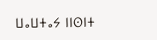ⵡⴰⵡⵜⴰⵢ ⵏⵏⵙⵏⵜ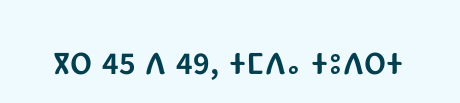ⴳⵔ 45 ⴷ 49, ⵜⵎⴷⴰ ⵜⵓⴷⵔⵜ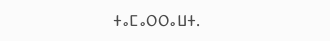ⵜⴰⵎⴰⵔⵔⴰⵡⵜ.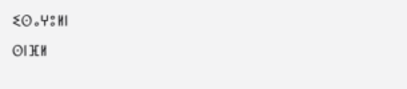ⵉⵙⴰⵖⵓⵍⵏ
ⵙⵏⴼⵍ